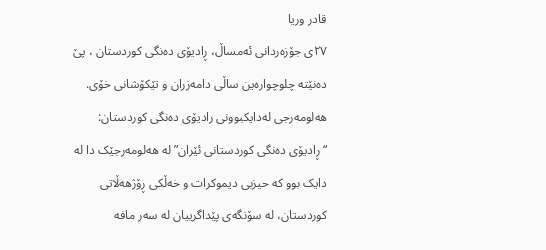قادر وریا
٢٧ی جۆزەردانی ئەمساڵ، ڕادیۆی دەنگی کوردستان ، پێ دەنێتە چلوچوارەین ساڵی دامەزران و تێکۆشانی خۆی.
هەلومەرجی لەدایکبوونی رادیۆی دەنگی کوردستان:
“ڕادیۆی دەنگی کوردستانی ئێران” لە هەلومەرجێک دا لە دایک بوو کە حیزبی دیموکرات و خەڵکی ڕۆژهەڵاتی کوردستان، لە سۆنگەی پێداگرییان لە سەر مافە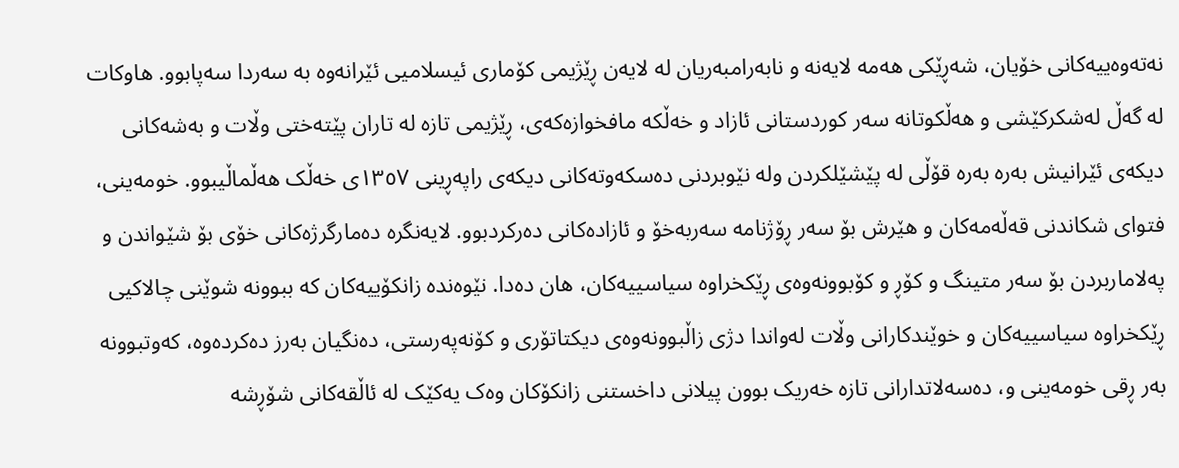نەتەوەییەکانی خۆیان، شەڕێکی هەمە لایەنە و نابەرامبەریان لە لایەن ڕێژیمی کۆماری ئیسلامیی ئێرانەوە بە سەردا سەپابوو. هاوکات لە گەڵ لەشکرکێشی و هەڵکوتانە سەر کوردستانی ئازاد و خەڵکە مافخوازەکەی، ڕێژیمی تازە لە تاران پێتەختی وڵات و بەشەکانی دیکەی ئێرانیش بەرە بەرە قۆڵی لە پێشێلکردن ولە نێوبردنی دەسکەوتەکانی دیکەی راپەڕینی ١٣٥٧ی خەڵک هەڵماڵیبوو. خومەینی، فتوای شکاندنی قەڵەمەکان و هێرش بۆ سەر ڕۆژنامە سەربەخۆ و ئازادەکانی دەرکردبوو. لایەنگرە دەمارگرژەکانی خۆی بۆ شێواندن و پەلاماربردن بۆ سەر متینگ و کۆڕ و کۆبوونەوەی ڕێکخراوە سیاسییەکان، هان دەدا. نێوەندە زانکۆییەکان کە ببوونە شوێنی چالاکیی ڕێکخراوە سیاسییەکان و خوێندکارانی وڵات لەواندا دژی زاڵبوونەوەی دیکتاتۆری و کۆنەپەرستی، دەنگیان بەرز دەکردەوە، کەوتبوونە بەر ڕقی خومەینی و، دەسەلاتدارانی تازە خەریک بوون پیلانی داخستنی زانکۆکان وەک یەکێک لە ئاڵقەکانی شۆڕشە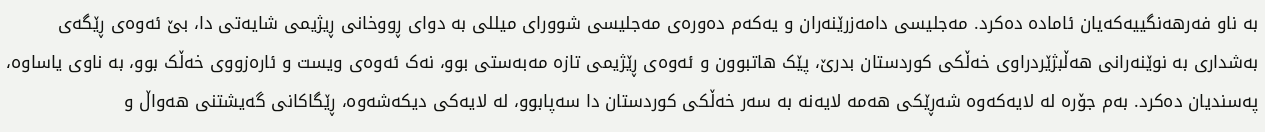بە ناو فەرهەنگییەکەیان ئامادە دەکرد. مەجلیسی دامەزرێنەران و یەکەم دەورەی مەجلیسی شوورای میللی بە دوای ڕووخانی ڕیژیمی شایەتی دا، بێ ئەوەی ڕێگەی بەشداری بە نوێنەرانی هەڵبژێردراوی خەڵکی کوردستان بدرێ، پێک هاتبوون و ئەوەی ڕێژیمی تازە مەبەستی بوو، نەک ئەوەی ویست و ئارەزووی خەڵک بوو، بە ناوی یاساوە، پەسندیان دەکرد. بەم جۆرە لە لایەکەوە شەڕێکی هەمە لایەنە بە سەر خەڵکی کوردستان دا سەپابوو، لە لایەکی دیکەشەوە، ڕێگاکانی گەیشتنی هەواڵ و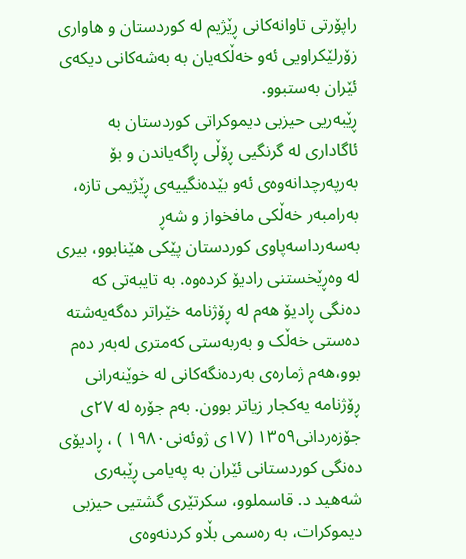راپۆرتی تاوانەکانی ڕێژیم لە کوردستان و هاواری زۆرلێکراویی ئەو خەڵکەیان بە بەشەکانی دیکەی ئێران بەستبوو.
ڕێبەریی حیزبی دیموکراتی کوردستان بە ئاگاداری لە گرنگیی ڕۆڵی ڕاگەیاندن و بۆ بەرپەرچدانەوەی ئەو بێدەنگییەی ڕێژیمی تازە، بەرامبەر خەڵکی مافخواز و شەڕ بەسەرداسەپاوی کوردستان پێکی هێنابوو، بیری لە وەڕێخستنی رادیۆ کردەوە. بە تایبەتی کە دەنگی ڕادیۆ هەم لە ڕۆژنامە خێراتر دەگەیەشتە دەستی خەڵک و بەربەستی کەمتری لەبەر دەم بوو،هەم ژمارەی بەردەنگەکانی لە خوێنەرانی ڕۆژنامە یەکجار زیاتر بوون. بەم جۆرە لە ٢٧ی جۆزەردانی١٣٥٩ (١٧ی ژوئەنی١٩٨٠ ) ، ڕادیۆی دەنگی کوردستانی ئێران بە پەیامی ڕێبەری شەهید د. قاسملوو، سکرتێری گشتیی حیزبی دیموکرات، بە رەسمی بڵاو کردنەوەی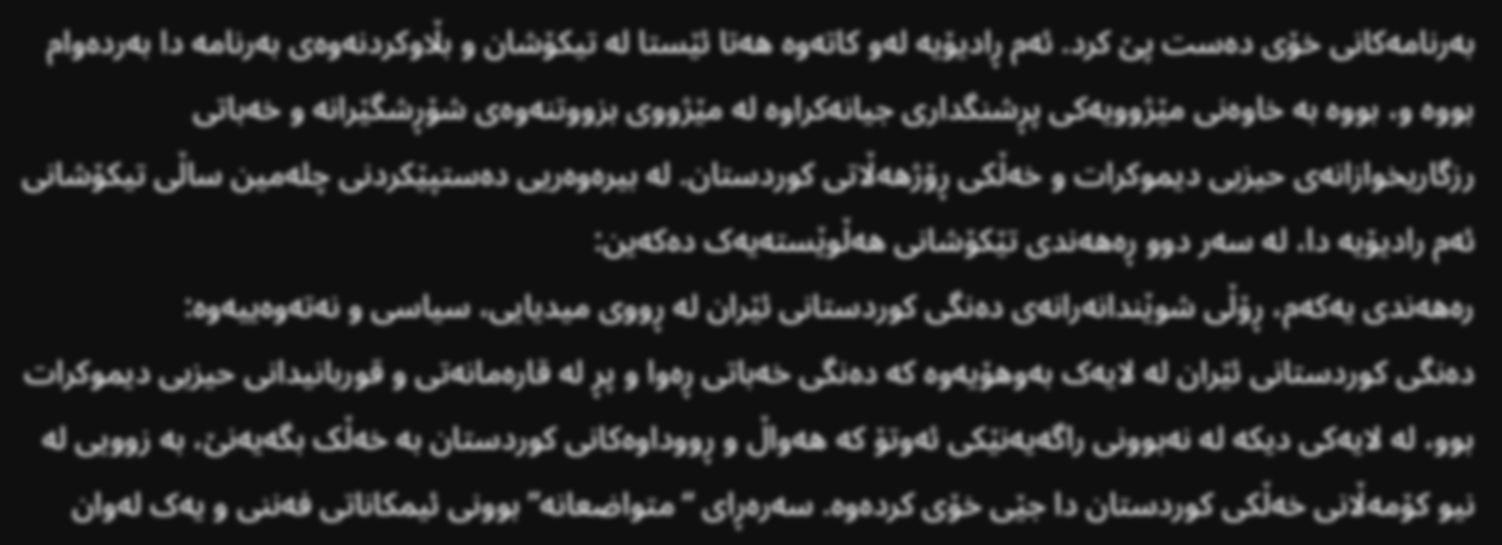بەرنامەکانی خۆی دەست پێ کرد. ئەم ڕادیۆیە لەو کاتەوە هەتا ئێستا لە تیکۆشان و بڵاوکردنەوەی بەرنامە دا بەردەوام بووە و، بووە بە خاوەنی مێژوویەکی پڕشنگداری جیانەکراوە لە مێژووی بزووتنەوەی شۆڕشگێرانە و خەباتی رزگاریخوازانەی حیزبی دیموکرات و خەڵکی ڕۆژهەڵاتی کوردستان. لە بیرەوەریی دەستپێکردنی چلەمین ساڵی تیکۆشانی ئەم رادیۆیە دا، لە سەر دوو ڕەهەندی تێکۆشانی هەڵوێستەیەک دەکەین:
رەهەندی یەکەم، ڕۆڵی شوێندانەرانەی دەنگی کوردستانی ئێران لە ڕووی میدیایی، سیاسی و نەتەوەییەوە:
دەنگی کوردستانی ئێران لە لایەک بەوهۆیەوە کە دەنگی خەباتی ڕەوا و پڕ لە قارەمانەتی و قوربانیدانی حیزبی دیموکرات بوو، لە لایەکی دیکە لە نەبوونی راگەیەنێکی ئەوتۆ کە هەواڵ و ڕووداوەکانی کوردستان بە خەڵک بگەیەنێ، بە زوویی لە نیو کۆمەڵانی خەڵکی کوردستان دا جێی خۆی کردەوە. سەرەڕای “متواضعانە”بوونی ئیمکاناتی فەننی و یەک لەوان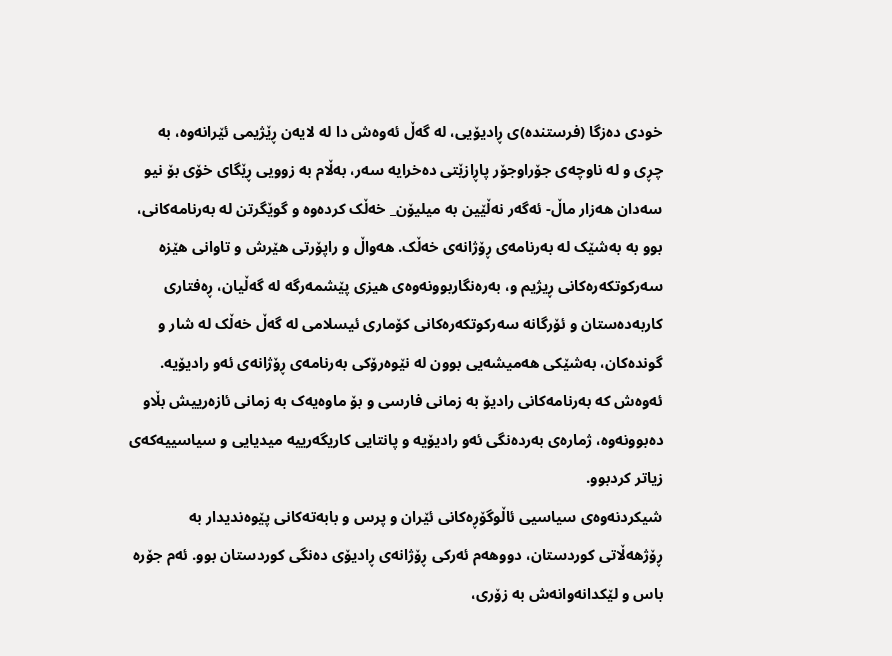خودی دەزگا (فرستندە)ی ڕادیۆیی، لە گەڵ ئەوەش دا لە لایەن ڕێژیمی ئێرانەوە، بە چڕی و لە ناوچەی جۆراوجۆر پاڕازێتی دەخرایە سەر، بەڵام بە زوویی ڕێگای خۆی بۆ نیو سەدان هەزار ماڵ- ئەگەر نەڵێین بە میلیۆن_ خەڵک کردەوە و گوێگرتن لە بەرنامەکانی، بوو بە بەشێک لە بەرنامەی ڕۆژانەی خەڵک. هەواڵ و راپۆرتی هێرش و تاوانی هێزە سەرکوتکەرەکانی ڕیژیم و، بەرەنگاربوونەوەی هیزی پێشمەرگە لە گەڵیان، ڕەفتاری کاربەدەستان و ئۆرگانە سەرکوتکەرەکانی کۆماری ئیسلامی لە گەڵ خەڵک لە شار و گوندەکان، بەشێکی هەمیشەیی بوون لە نێوەرۆکی بەرنامەی ڕۆژانەی ئەو رادیۆیە. ئەوەش کە بەرنامەکانی رادیۆ بە زمانی فارسی و بۆ ماوەیەک بە زمانی ئازەرییش بڵاو دەبوونەوە، ژمارەی بەردەنگی ئەو رادیۆیە و پانتایی کاریگەرییە میدیایی و سیاسییەکەی زیاتر کردبوو.
شیکردنەوەی سیاسیی ئاڵوگۆڕەکانی ئێران و پرس و بابەتەکانی پێوەندیدار بە ڕۆژهەڵاتی کوردستان، دووهەم ئەرکی ڕۆژانەی ڕادیۆی دەنگی کوردستان بوو. ئەم جۆرە باس و لێکدانەوانەش بە زۆری،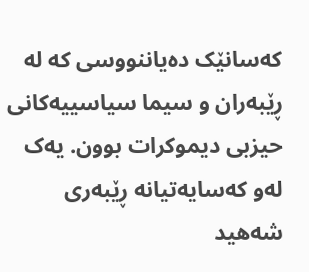کەسانێک دەیاننووسی کە لە ڕێبەران و سیما سیاسییەکانی حیزبی دیموکرات بوون. یەک لەو کەسایەتیانە ڕێبەری شەهید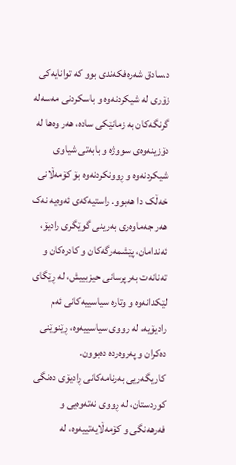د.سادق شەرەفکەندی بوو کە توانایەکی زۆری لە شیکردنەوە و باسکردنی مەسەلە گرنگەکان بە زمانێکی سادە، هەر وەها لە دۆزینەوەی سووژە و بابەتی شیاوی شیکردنەوە و ڕوونکردنەوە بۆ کۆمەڵانی خەڵک دا هەبوو. راستیەکەی ئەوەیە نەک هەر جەماوەری بەرینی گوێگری رادیۆ، ئەندامان، پێشمەرگەکان و کادرەکان و تەنانەت بەرپرسانی حیزبییش، لە ڕێگای لێکدانەوە و وتارە سیاسییەکانی ئەم رادیۆیە، لە رووی سیاسییەوە، ڕێنوێنی دەکران و پەروەردە دەبوون.
کاریگەریی بەرنامەکانی ڕادیۆی دەنگی کوردستان، لە ڕووی نەتەوەیی و فەرهەنگی و کۆمەڵایەتییەوە، لە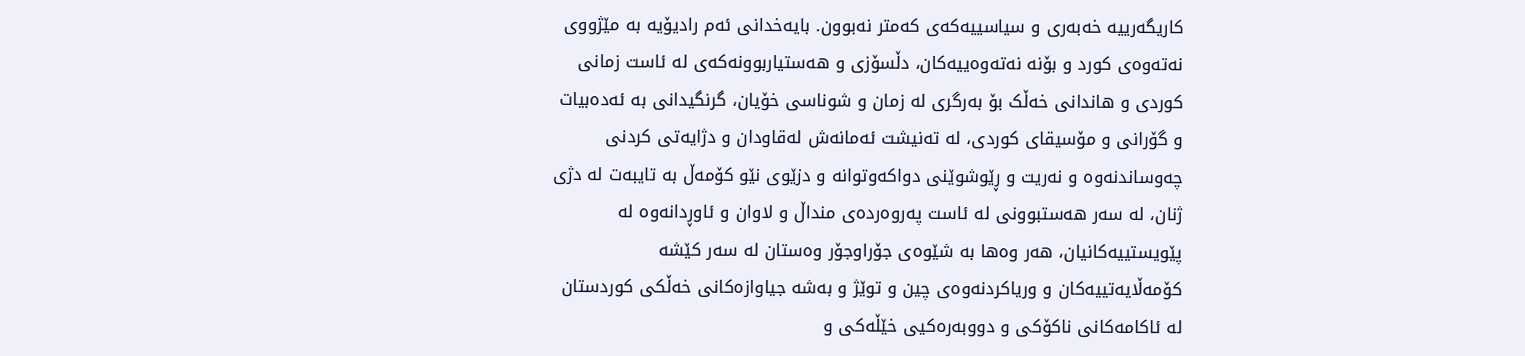کاریگەرییە خەبەری و سیاسییەکەی کەمتر نەبوون. بایەخدانی ئەم رادیۆیە بە مێژووی نەتەوەی کورد و بۆنە نەتەوەییەکان، دڵسۆزی و هەستیاربوونەکەی لە ئاست زمانی کوردی و هاندانی خەڵک بۆ بەرگری لە زمان و شوناسی خۆیان، گرنگیدانی بە ئەدەبیات و گۆرانی و مۆسیقای کوردی، لە تەنیشت ئەمانەش لەقاودان و دژایەتی کردنی چەوساندنەوە و نەریت و ڕێوشوێنی دواکەوتوانە و دزێوی نێو کۆمەڵ بە تایبەت لە دژی ژنان، لە سەر هەستبوونی لە ئاست پەروەردەی منداڵ و لاوان و ئاوڕدانەوە لە پێویستییەکانیان، هەر وەها بە شێوەی جۆراوجۆر وەستان لە سەر کێشە کۆمەڵایەتییەکان و وریاکردنەوەی چین و توێژ و بەشە جیاوازەکانی خەڵکی کوردستان لە ئاکامەکانی ناکۆکی و دووبەرەکیی خێڵەکی و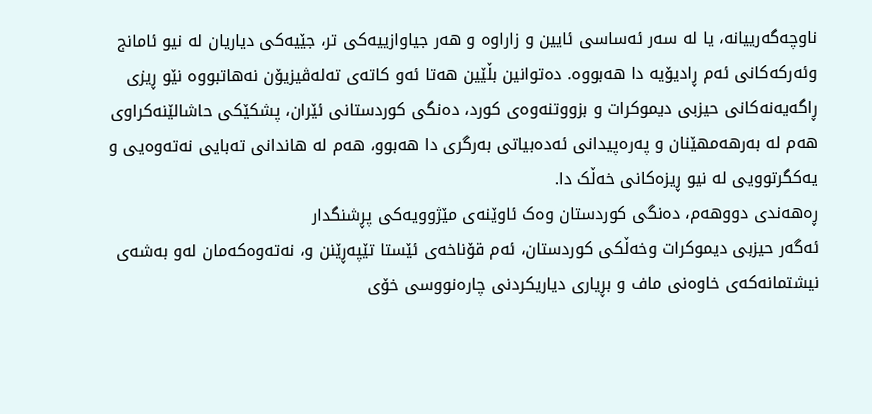ناوچەگەرییانە، یا لە سەر ئەساسی ئایین و زاراوە و هەر جیاوازییەکی تر، جێیەکی دیاریان لە نیو ئامانج وئەرکەکانی ئەم ڕادیۆیە دا هەبووە. دەتوانین بڵێین هەتا ئەو کاتەی تەلەڤیزیۆن نەهاتبووە نێو ڕیزی ڕاگەیەنەکانی حیزبی دیموکرات و بزووتنەوەی کورد، دەنگی کوردستانی ئێران، پشکێکی حاشالێنەکراوی هەم لە بەرهەمهێنان و پەرەپیدانی ئەدەبیاتی بەرگری دا هەبوو، هەم لە هاندانی تەبایی نەتەوەیی و یەکگرتوویی لە نیو ڕیزەکانی خەڵک دا.
ڕەهەندی دووهەم، دەنگی کوردستان وەک ئاوێنەی مێژوویەکی پڕشنگدار
ئەگەر حیزبی دیموکرات وخەڵکی کوردستان، ئەم قۆناخەی ئێستا تێپەڕێنن و، نەتەوەکەمان لەو بەشەی نیشتمانەکەی خاوەنی ماف و بڕیاری دیاریکردنی چارەنووسی خۆی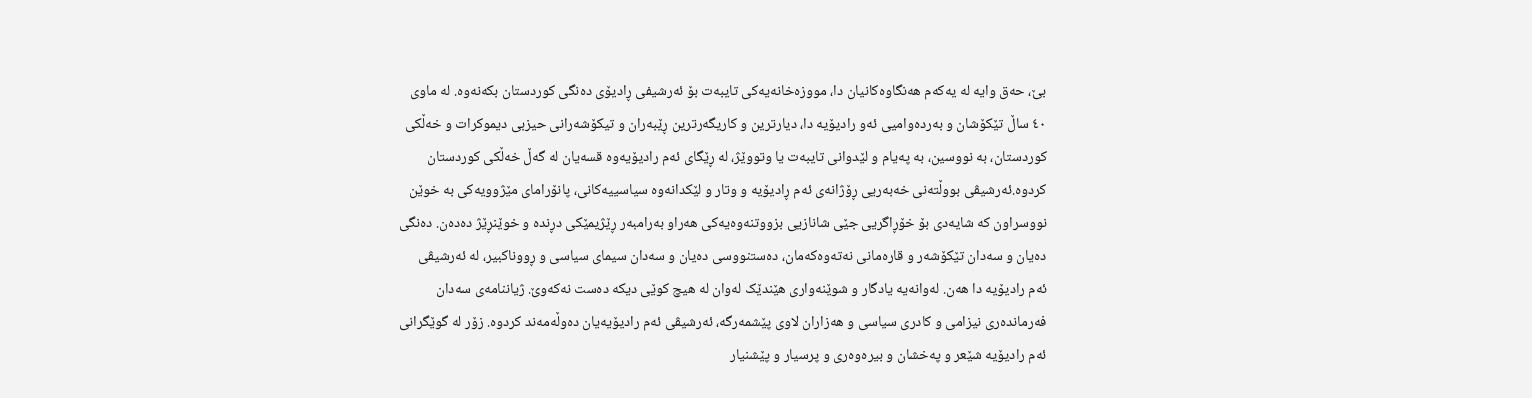بێ، حەق وایە لە یەکەم هەنگاوەکانیان دا، مووزەخانەیەکی تایبەت بۆ ئەرشیفی ڕادیۆی دەنگی کوردستان بکەنەوە. لە ماوی ٤٠ ساڵ تێکۆشان و بەردەوامیی ئەو رادیۆیە دا، دیارترین و کاریگەرترین ڕێبەران و تیکۆشەرانی حیزبی دیموکرات و خەڵکی کوردستان، بە نووسین، بە پەیام و لێدوانی تایبەت یا وتووێژ، لە ڕێگای ئەم رادیۆیەوە قسەیان لە گەڵ خەڵکی کوردستان کردوە.ئەرشیڤی بووڵتەنی خەبەریی ڕۆژانەی ئەم ڕادیۆیە و وتار و لێکدانەوە سیاسییەکانی، پانۆرامای مێژوویەکی بە خوێن نووسراون کە شایەدی بۆ خۆڕاگریی جێی شانازیی بزووتنەوەیەکی هەراو بەرامبەر ڕێژیمێکی دڕندە و خوێنڕێژ دەدەن. دەنگی دەیان و سەدان تێکۆشەر و قارەمانی نەتەوەکەمان، دەستنووسی دەیان و سەدان سیمای سیاسی و ڕووناکبیر، لە ئەرشیڤی ئەم رادیۆیە دا هەن. لەوانەیە یادگار و شوێنەواری هێندێک لەوان لە هیچ کوێی دیکە دەست نەکەوێ. ژیاننامەی سەدان فەرماندەری نیزامی و کادری سیاسی و هەزاران لاوی پێشمەرگە، ئەرشیڤی ئەم رادیۆیەیان دەوڵەمەند کردوە. زۆر لە گوێگرانی ئەم رادیۆیە شێعر و پەخشان و بیرەوەری و پرسیار و پێشنیار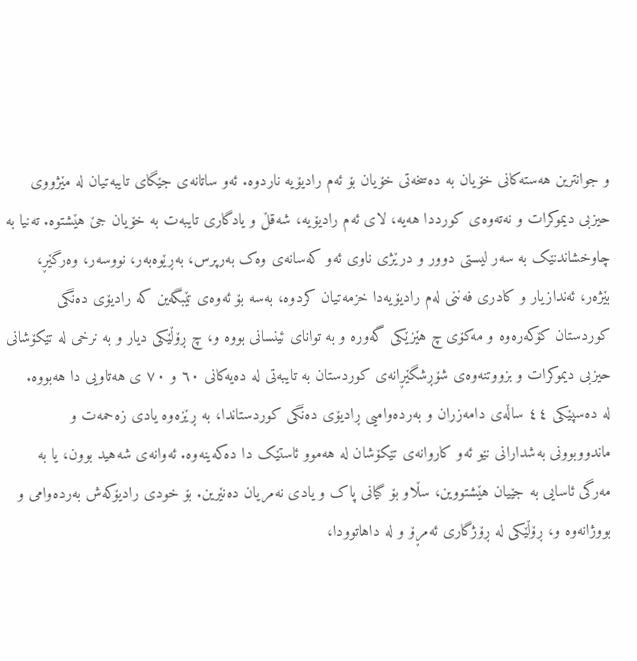و جوانترین هەستەکانی خۆیان بە دەسخەتی خۆیان بۆ ئەم رادیۆیە ناردوە. ئەو ساتانەی جێگای تایبەتیان لە مێژووی حیزبی دیموکرات و نەتەوەی کورددا هەیە، لای ئەم رادیۆیە، شەقڵ و یادگاری تایبەت بە خۆیان جێ هێشتوە. تەنیا بە چاوخشاندنێک بە سەر لیستی دوور و درێژی ناوی ئەو کەسانەی وەک بەرپرس، بەڕێوەبەر، نووسەر، وەرگێڕ، بێژەر، ئەندازیار و کادری فەننی لەم رادیۆیەدا خزمەتیان کردوە، بەسە بۆ ئەوەی تێبگەین کە رادیۆی دەنگی کوردستان کۆکەرەوە و مەکۆی چ هێزێکی گەورە و بە توانای ئینسانی بووە و، چ ڕۆڵێکی دیار و بە نرخی لە تێکۆشانی حیزبی دیموکرات و بزووتنەوەی شۆڕشگێڕانەی کوردستان بە تایبەتی لە دەیەکانی ٦٠ و ٧٠ ی هەتاویی دا هەبووە.
لە دەسپێکی ٤٤ ساڵەی دامەزران و بەردەوامیی ڕادیۆی دەنگی کوردستاندا، بە ڕێزەوە یادی زەحمەت و ماندووبوونی بەشدارانی نێو ئەو کاروانەی تێکۆشان لە هەموو ئاستێک دا دەکەینەوە. ئەوانەی شەهید بوون، یا بە مەرگی ئاسایی بە جێیان هێشتووین، سڵاو بۆ گیانی پاک و یادی نەمریان دەنێرین. بۆ خودی رادیۆکەش بەردەوامی و بووژانەوە و، ڕۆڵێکی لە ڕۆژگاری ئەمڕۆ و لە داهاتوودا،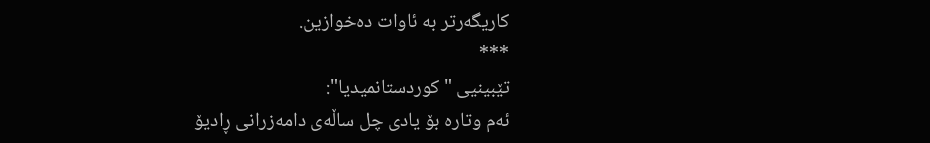کاریگەرتر بە ئاوات دەخوازین.
***
تێبینیی "کوردستانمیدیا":
ئەم وتارە بۆ یادی چل ساڵەی دامەزرانی ڕادیۆ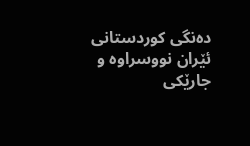دەنگی کوردستانی ئێران نووسراوە و جارێکی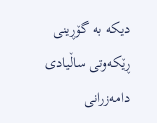دیکە بە گۆڕینی ڕێکەوتی ساڵیادی دامەزرانی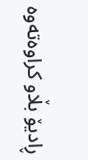ڕادیۆ بڵاو کراوەتەوە